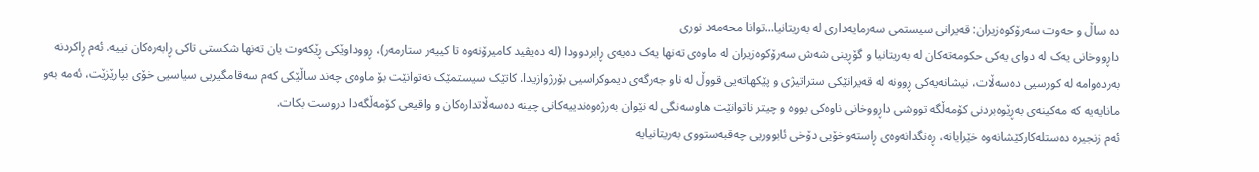دە ساڵ و حەوت سەرۆکوەزیران: قەیرانی سیستمی سەرمایەداری لە بەریتانیا…توانا محەمەد نوری
داڕووخانی یەک لە دوای یەکی حکومەتەکان لە بەریتانیا و گۆڕینی شەش سەرۆکوەزیران لە ماوەی تەنها یەک دەیەی ڕابردوودا (لە دەیڤید کامیرۆنەوە تا کییەر ستارمەر)، ڕووداوێکی ڕێکەوت یان تەنها شکستی تاکی ڕابەرەکان نییە. ئەم ڕاکردنە بەردەوامە لە کورسیی دەسەڵات، نیشانەیەکی ڕوونە لە قەیرانێکی ستراتیژی و پێکهاتەیی قووڵ لە ناو جەرگەی دیموکراسیی بۆرژوازیدا. کاتێک سیستمێک نەتوانێت بۆ ماوەی چەند ساڵێکی کەم سەقامگیریی سیاسیی خۆی بپارێزێت، ئەمە بەو مانایەیە کە مەکینەی بەڕێوەبردنی کۆمەڵگە تووشی داڕووخانی ناوەکی بووە و چیتر ناتوانێت هاوسەنگی لە نێوان بەرژەوەندییەکانی چینە دەسەڵاتدارەکان و واقیعی کۆمەڵگەدا دروست بكات.
ئەم زنجیرە دەستلەکارکێشانەوە خێرایانە، ڕەنگدانەوەی ڕاستەوخۆیی دۆخی ئابووریی چەقبەستووی بەریتانیایە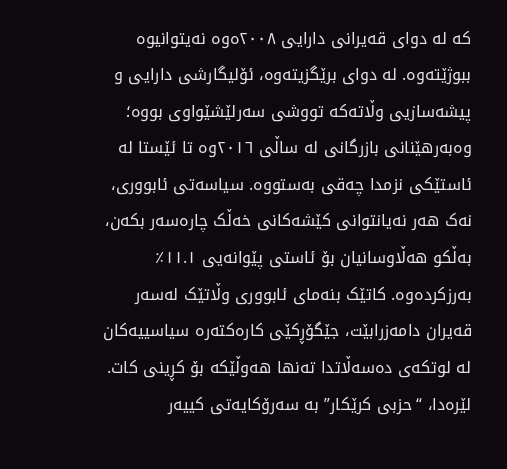کە لە دوای قەیرانی دارایی ٢٠٠٨ەوە نەیتوانیوە ببوژێتەوە. لە دوای برێگزیتەوە، ئۆلیگارشی دارایی و پیشەسازیی وڵاتەکە تووشی سەرلێشێواوی بووە؛ وەبەرهێنانی بازرگانی لە ساڵی ٢٠١٦وە تا ئێستا لە ئاستێکی نزمدا چەقی بەستووە. سیاسەتی ئابووری، نەک هەر نەیانتوانی کێشەکانی خەڵک چارەسەر بکەن، بەڵکو هەڵاوسانیان بۆ ئاستی پێوانەیی ١١.١٪ بەرزکردەوە. کاتێک بنەمای ئابووری وڵاتێک لەسەر قەیران دامەزرابێت، جێگۆڕکێی کارەکتەرە سیاسییەکان لە لوتکەی دەسەڵاتدا تەنها هەوڵێکە بۆ کڕینی کات.
لێرەدا، “حزبی کرێکار” بە سەرۆکایەتی کییەر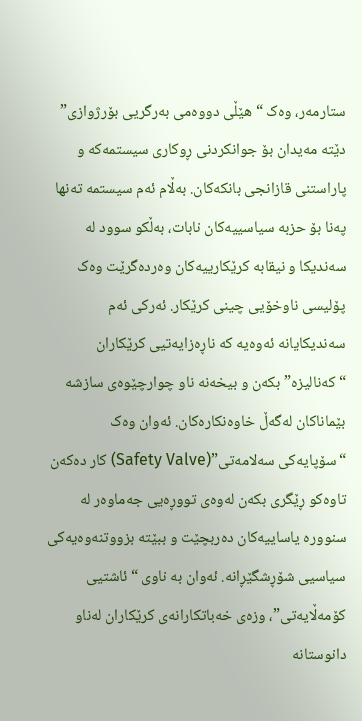ستارمەر، وەک “هێڵی دووەمی بەرگریی بۆرژوازی” دێتە مەیدان بۆ جوانکردنی ڕوکاری سیستمەکە و پاراستنی قازانجی بانکەکان. بەڵام ئەم سیستمە تەنها پەنا بۆ حزبە سیاسییەکان نابات، بەڵکو سوود لە سەندیکا و نیقابە کرێکارییەکان وەردەگرێت وەک پۆلیسی ناوخۆیی چینی کرێکار. ئەرکی ئەم سەندیکایانە ئەوەیە کە ناڕەزایەتیی کرێکاران “کەنالیزە” بکەن و بیخەنە ناو چوارچێوەی سازشە بێماناکان لەگەڵ خاوەنکارەکان. ئەوان وەک “سۆپایەکی سەلامەتی”(Safety Valve) کار دەکەن تاوەکو ڕێگری بکەن لەوەی تووڕەیی جەماوەر لە سنوورە یاساییەکان دەربچێت و ببێتە بزووتنەوەیەکی سیاسیی شۆڕشگێڕانە. ئەوان بە ناوی “ئاشتیی کۆمەڵایەتی”، وزەی خەباتکارانەی کرێکاران لەناو دانوستانە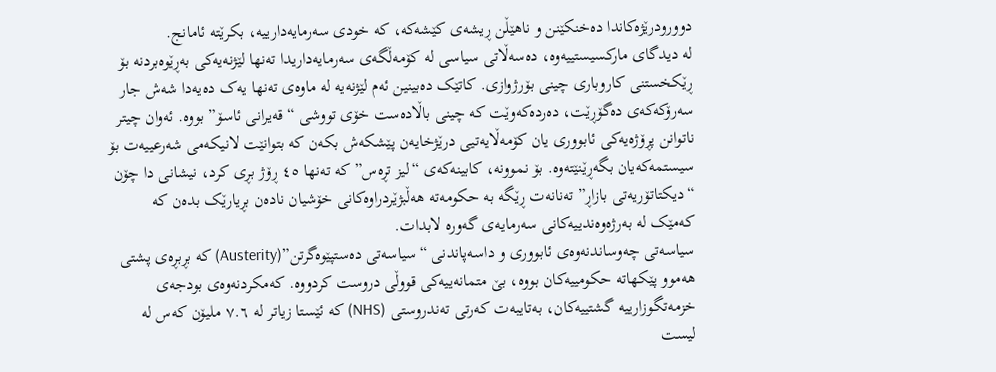دوورودرێژەکاندا دەخنکێنن و ناهێڵن ڕیشەی کێشەکە، کە خودی سەرمایەدارییە، بکرێتە ئامانج.
لە دیدگای مارکسیستییەوە، دەسەڵاتی سیاسی لە کۆمەڵگەی سەرمایەداریدا تەنها لێژنەیەکی بەڕێوەبردنە بۆ ڕێکخستنی کاروباری چینی بۆرژوازی. کاتێک دەبینین ئەم لێژنەیە لە ماوەی تەنها یەک دەیەدا شەش جار سەرۆکەکەی دەگۆڕێت، دەردەکەوێت کە چینی باڵادەست خۆی تووشی “قەیرانی ئاسۆ” بووە. ئەوان چیتر ناتوانن پڕۆژەیەکی ئابووری یان کۆمەڵایەتیی درێژخایەن پێشکەش بکەن کە بتوانێت لانیکەمی شەرعییەت بۆ سیستمەکەیان بگەڕێنێتەوە. بۆ نموونە، کابینەکەی “لیز تڕەس” کە تەنها ٤٥ ڕۆژ بڕی کرد، نیشانی دا چۆن “دیکتاتۆریەتی بازاڕ” تەنانەت ڕێگە بە حکومەتە هەڵبژێردراوەکانی خۆشیان نادەن بڕیارێک بدەن کە کەمێک لە بەرژەوەندییەکانی سەرمایەی گەورە لابدات.
سیاسەتی چەوساندنەوەی ئابووری و داسەپاندنی “سیاسەتی دەستپێوەگرتن”(Austerity) کە بڕبڕەی پشتی هەموو پێکهاتە حکومییەکان بووە، بێ متمانەییەکی قووڵی دروست کردووە. کەمکردنەوەی بودجەی خزمەتگوزارییە گشتییەکان، بەتایبەت کەرتی تەندروستی (NHS) کە ئێستا زیاتر لە ٧.٦ ملیۆن کەس لە لیست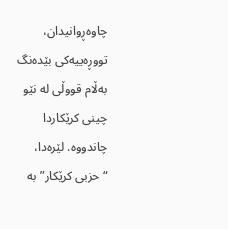چاوەڕوانیدان، تووڕەییەکی بێدەنگ بەڵام قووڵی لە نێو چینی کرێکاردا چاندووە. لێرەدا، “حزبی کرێکار” بە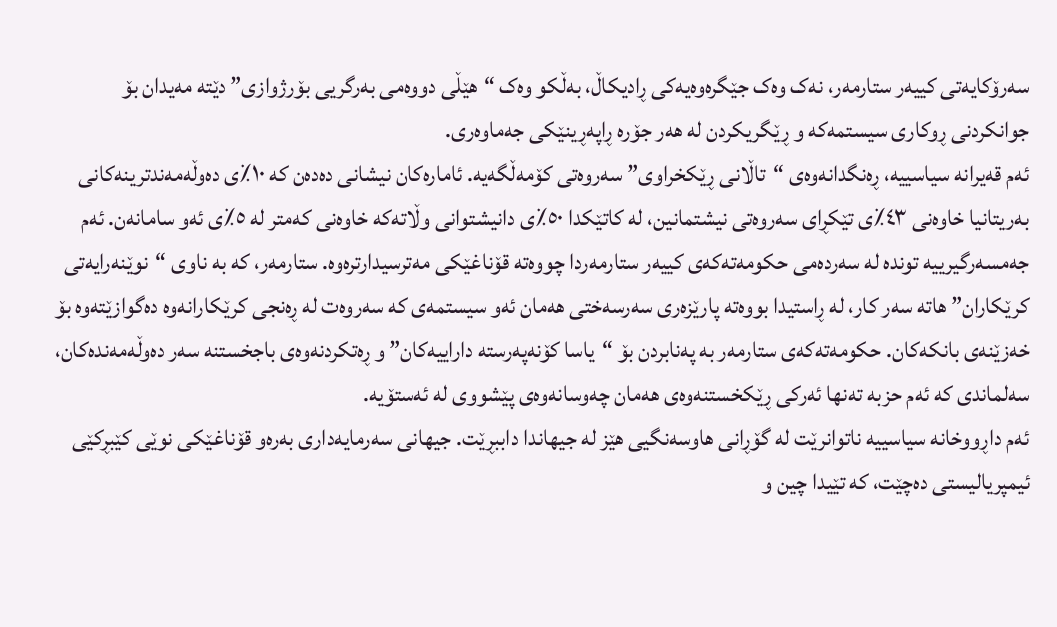سەرۆکایەتی کییەر ستارمەر، نەک وەک جێگرەوەیەکی ڕادیکاڵ، بەڵکو وەک “هێڵی دووەمی بەرگریی بۆرژوازی” دێتە مەیدان بۆ جوانکردنی ڕوکاری سیستمەکە و ڕێگریکردن لە هەر جۆرە ڕاپەڕینێکی جەماوەری.
ئەم قەیرانە سیاسییە، ڕەنگدانەوەی “تاڵانی ڕێکخراوی” سەروەتی کۆمەڵگەیە. ئامارەکان نیشانی دەدەن کە ١٠٪ی دەوڵەمەندترینەکانی بەریتانیا خاوەنی ٤٣٪ی تێکڕای سەروەتی نیشتمانین، لە کاتێکدا ٥٠٪ی دانیشتوانی وڵاتەکە خاوەنی کەمتر لە ٥٪ی ئەو سامانەن. ئەم جەمسەرگیرییە توندە لە سەردەمی حکومەتەکەی کییەر ستارمەردا چووەتە قۆناغێکی مەترسیدارترەوە. ستارمەر، کە بە ناوی “نوێنەرایەتی کرێکاران” هاتە سەر کار، لە ڕاستیدا بووەتە پارێزەری سەرسەختی هەمان ئەو سیستمەی کە سەروەت لە ڕەنجی کرێکارانەوە دەگوازێتەوە بۆ خەزێنەی بانکەکان. حکومەتەکەی ستارمەر بە پەنابردن بۆ “یاسا کۆنەپەرستە داراییەکان” و ڕەتکردنەوەی باجخستنە سەر دەوڵەمەندەکان، سەلماندی کە ئەم حزبە تەنها ئەرکی ڕێکخستنەوەی هەمان چەوسانەوەی پێشووی لە ئەستۆیە.
ئەم داڕووخانە سیاسییە ناتوانرێت لە گۆڕانی هاوسەنگیی هێز لە جیهاندا داببڕێت. جیهانی سەرمایەداری بەرەو قۆناغێکی نوێی کێبڕکێی ئیمپریالیستی دەچێت، کە تێیدا چین و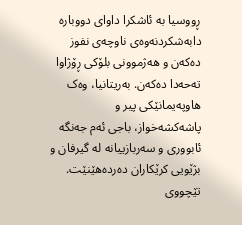ڕووسیا بە ئاشکرا داوای دووبارە دابەشکردنەوەی ناوچەی نفوز دەکەن و هەژموونی بلۆکی ڕۆژاوا تەحەدا دەکەن. بەریتانیا، وەک هاوپەیمانێکی پیر و پاشەکشەخواز، باجی ئەم جەنگە ئابووری و سەربازییانە لە گیرفان و بژێویی کرێکاران دەردەهێنێت. تێچووی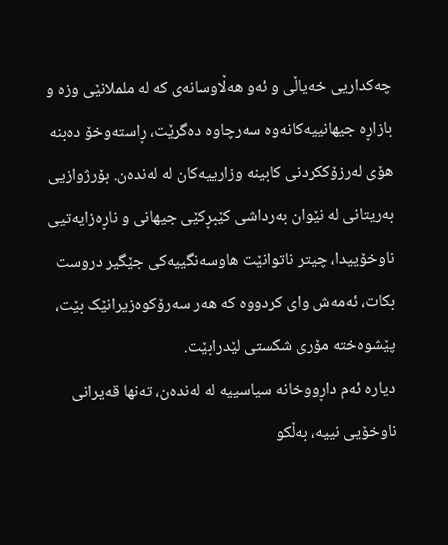چەکداریی خەیاڵی و ئەو هەڵاوسانەی کە لە ململانێی وزە و بازاڕە جیهانییەکانەوە سەرچاوە دەگرێت، ڕاستەوخۆ دەبنە هۆی لەرزۆککردنی کابینە وزارییەکان لە لەندەن. بۆرژوازیی بەریتانی لە نێوان بەرداشی کێبڕکێی جیهانی و ناڕەزایەتیی ناوخۆییدا، چیتر ناتوانێت هاوسەنگییەکی جێگیر دروست بکات، ئەمەش وای کردووە کە هەر سەرۆکوەزیرانێک بێت، پێشوەختە مۆری شکستی لێدرابێت.
دیارە ئەم داڕووخانە سیاسییە لە لەندەن، تەنها قەیرانی ناوخۆیی نییە، بەڵکو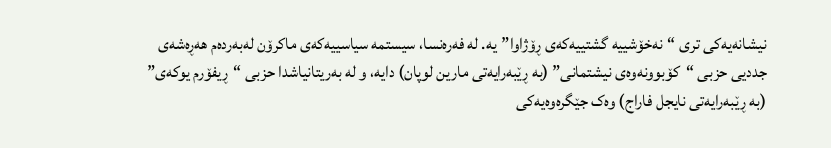نیشانەیەکی تری “نەخۆشییە گشتییەکەی ڕۆژاوا”یە. لە فەرەنسا، سیستمە سیاسییەکەی ماکرۆن لەبەردەم هەڕەشەی جددیی حزبی “کۆبوونەوەی نیشتمانی” (بە ڕێبەرایەتی مارین لوپان) دایە، و لە بەریتانیاشدا حزبی “ڕیفۆرم یوکەی” (بە ڕێبەرایەتی نایجل فاراج) وەک جێگرەوەیەکی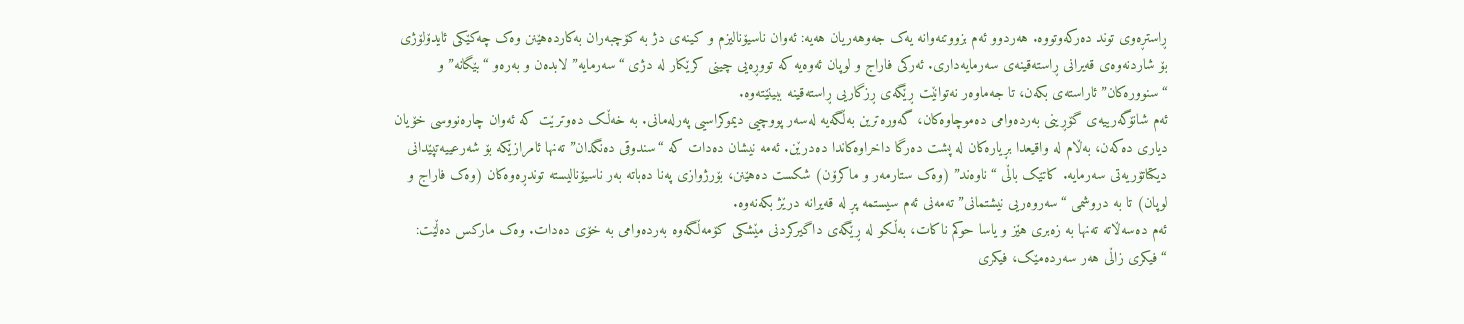ڕاستڕەوی توند دەرکەوتووە. هەردوو ئەم بزووتنەوانە یەک جەوهەریان هەیە: ئەوان ناسیۆنالیزم و کینەی دژ بە کۆچبەران بەکاردەهێنن وەک چەکێکی ئایدۆلۆژی بۆ شاردنەوەی قەیرانی ڕاستەقینەی سەرمایەداری. ئەرکی فاراج و لوپان ئەوەیە کە تووڕەیی چینی کرێکار لە دژی “سەرمایە” لابدەن و بەرەو “بێگانە” و “سنوورەکان” ئاراستەی بکەن، تا جەماوەر نەتوانێت ڕێگەی ڕزگاریی ڕاستەقینە ببینێتەوە.
ئەم شانۆگەرییەی گۆڕینی بەردەوامی دەموچاوەکان، گەورەترین بەڵگەیە لەسەر پووچیی دیموکراسیی پەرلەمانی. بە خەڵک دەوترێت کە ئەوان چارەنووسی خۆیان دیاری دەکەن، بەڵام لە واقیعدا بڕیارەکان لە پشت دەرگا داخراوەکاندا دەدرێن. ئەمە نیشان دەدات کە “سندوقی دەنگدان” تەنها ئامرازێکە بۆ شەرعییەتپێدانی دیکتاتۆریەتی سەرمایە. کاتێک باڵی “ناوەند” (وەک ستارمەر و ماکرۆن) شکست دەهێنن، بۆرژوازی پەنا دەباتە بەر ناسیۆنالیستە توندڕەوەکان (وەک فاراج و لوپان) تا بە دروشمی “سەروەریی نیشتمانی” تەمەنی ئەم سیستمە پڕ لە قەیرانە درێژ بکەنەوە.
ئەم دەسەڵاتە تەنها بە زەبری هێز و یاسا حوکم ناکات، بەڵکو لە ڕێگەی داگیرکردنی مێشکی کۆمەڵگەوە بەردەوامی بە خۆی دەدات. وەک مارکس دەڵێت: “فیکری زاڵی هەر سەردەمێک، فیکری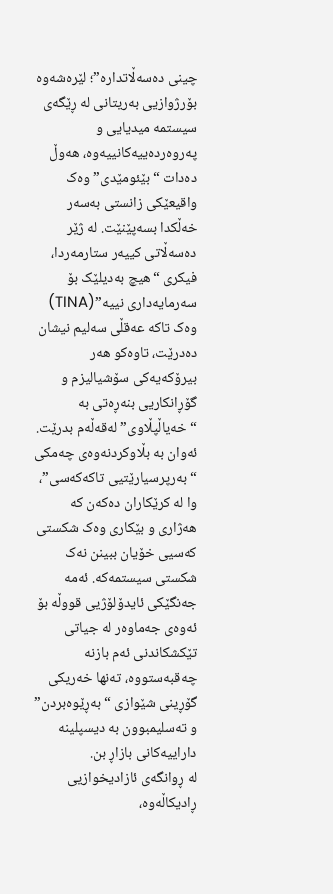چینی دەسەڵاتدارە”؛ لێرەشەوە بۆرژوازیی بەریتانی لە ڕێگەی سیستمە میدیایی و پەروەردەییەکانییەوە، هەوڵ دەدات “بێئومێدی” وەک واقیعێکی زانستی بەسەر خەڵکدا بسەپێنێت. لە ژێر دەسەڵاتی کییەر ستارمەردا، فیکری “هیچ بەدیلێک بۆ سەرمایەداری نییە”(TINA) وەک تاکە عەقڵی سەلیم نیشان دەدرێت، تاوەکو هەر بیرۆکەیەکی سۆشیالیزم و گۆڕانکاریی بنەڕەتی بە “خەیاڵپڵاوی” لەقەڵەم بدرێت. ئەوان بە بڵاوکردنەوەی چەمکی “بەرپرسیارێتیی تاکەکەسی”، وا لە کرێکاران دەکەن کە هەژاری و بێکاری وەک شکستی کەسیی خۆیان ببینن نەک شکستی سیستمەکە. ئەمە جەنگێکی ئایدۆلۆژیی قووڵە بۆ ئەوەی جەماوەر لە جیاتی تێکشکاندنی ئەم بازنە چەقبەستووە، تەنها خەریکی گۆڕینی شێوازی “بەڕێوەبردن” و تەسلیمبوون بە دیسپلینە داراییەکانی بازاڕ بن.
لە ڕوانگەی ئازادیخوازیی ڕادیکاڵەوە،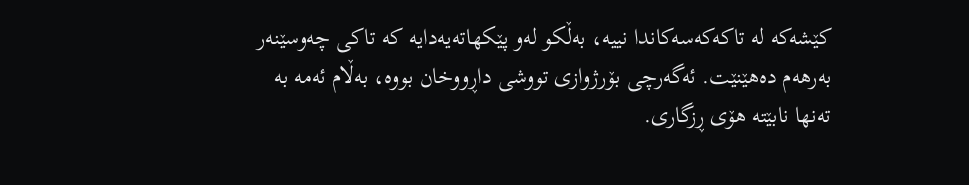کێشەکە لە تاکەکەسەکاندا نییە، بەڵکو لەو پێکهاتەیەدایە کە تاکی چەوسێنەر بەرهەم دەهێنێت. ئەگەرچی بۆرژوازی تووشی داڕووخان بووە، بەڵام ئەمە بە تەنها نابێتە هۆی ڕزگاری.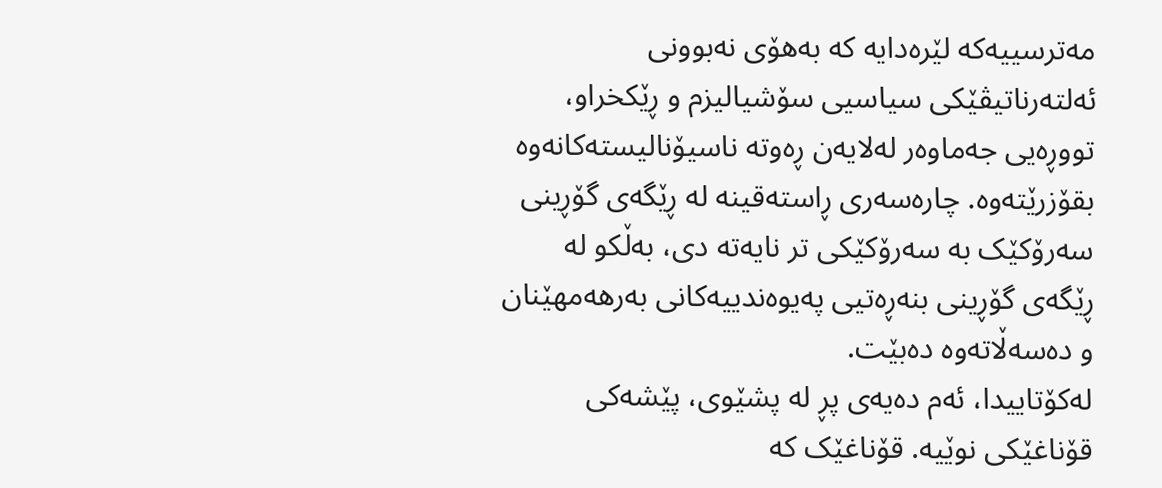مەترسییەکە لێرەدایە کە بەهۆی نەبوونی ئەلتەرناتیڤێکی سیاسیی سۆشیالیزم و ڕێکخراو، تووڕەیی جەماوەر لەلایەن ڕەوتە ناسیۆنالیستەکانەوە بقۆزرێتەوە. چارەسەری ڕاستەقینە لە ڕێگەی گۆڕینی سەرۆکێک بە سەرۆکێکی تر نایەتە دی، بەڵکو لە ڕێگەی گۆڕینی بنەڕەتیی پەیوەندییەکانی بەرهەمهێنان و دەسەڵاتەوە دەبێت.
لەکۆتاییدا، ئەم دەیەی پڕ لە پشێوی، پێشەکی قۆناغێکی نوێیە. قۆناغێک کە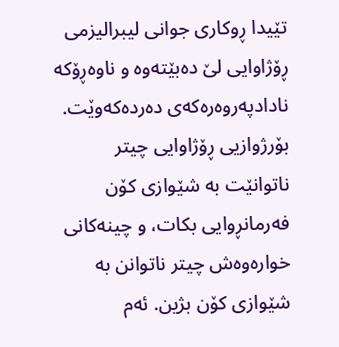تێیدا ڕوکاری جوانی لیبرالیزمی ڕۆژاوایی لێ دەبێتەوە و ناوەڕۆکە نادادپەروەرەکەی دەردەکەوێت. بۆرژوازیی ڕۆژاوایی چیتر ناتوانێت بە شێوازی کۆن فەرمانڕوایی بکات، و چینەکانی خوارەوەش چیتر ناتوانن بە شێوازی کۆن بژین. ئەم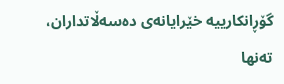گۆڕانکارییە خێرایانەی دەسەڵاتداران، تەنها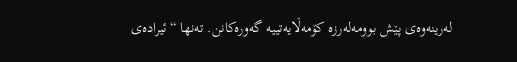لەرینەوەی پێش بوومەلەرزە کۆمەڵایەتییە گەورەکانن. تەنها “ئیرادەی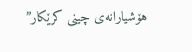هۆشیارانەی چینی کرێکار”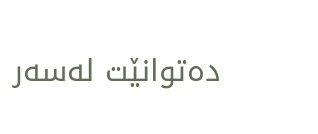دەتوانێت لەسەر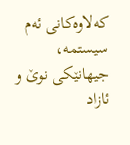کەلاوەکانی ئەم سیستمە، جیهانێکی نوێ و ئازاد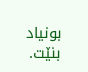بونیاد بنێت.